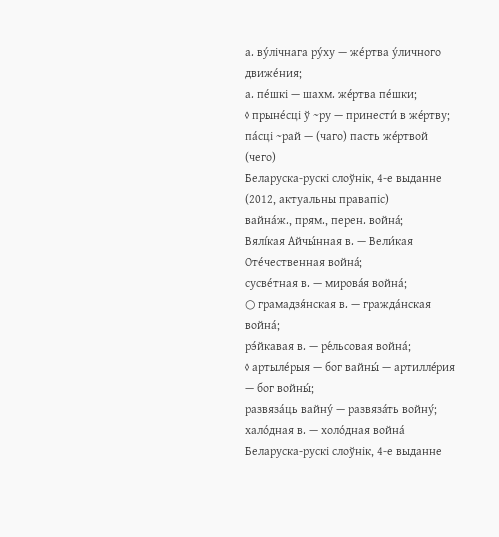а. ву́лічнага ру́ху — же́ртва у́личного движе́ния;
а. пе́шкі — шахм. же́ртва пе́шки;
◊ прыне́сці ў ~ру — принести́ в же́ртву;
па́сці ~рай — (чаго) пасть же́ртвой (чего)
Беларуска-рускі слоўнік, 4-е выданне (2012, актуальны правапіс)
вайна́ж., прям., перен. война́;
Вялі́кая Айчы́нная в. — Вели́кая Оте́чественная война́;
сусве́тная в. — мирова́я война́;
○ грамадзя́нская в. — гражда́нская война́;
рэ́йкавая в. — ре́льсовая война́;
◊ артыле́рыя — бог вайны́ — артилле́рия — бог войны́;
развяза́ць вайну́ — развяза́ть войну́;
хало́дная в. — холо́дная война́
Беларуска-рускі слоўнік, 4-е выданне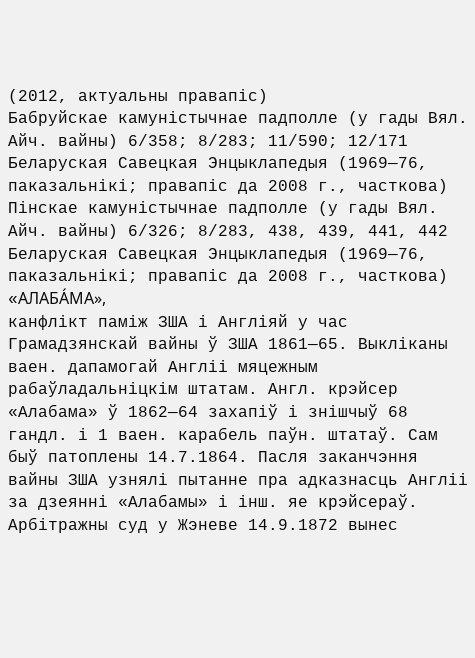(2012, актуальны правапіс)
Бабруйскае камуністычнае падполле (у гады Вял. Айч. вайны) 6/358; 8/283; 11/590; 12/171
Беларуская Савецкая Энцыклапедыя (1969—76, паказальнікі; правапіс да 2008 г., часткова)
Пінскае камуністычнае падполле (у гады Вял. Айч. вайны) 6/326; 8/283, 438, 439, 441, 442
Беларуская Савецкая Энцыклапедыя (1969—76, паказальнікі; правапіс да 2008 г., часткова)
«АЛАБА́МА»,
канфлікт паміж ЗША і Англіяй у час Грамадзянскай вайны ў ЗША 1861—65. Выкліканы ваен. дапамогай Англіі мяцежным рабаўладальніцкім штатам. Англ. крэйсер «Алабама» ў 1862—64 захапіў і знішчыў 68 гандл. і 1 ваен. карабель паўн. штатаў. Сам быў патоплены 14.7.1864. Пасля заканчэння вайны ЗША узнялі пытанне пра адказнасць Англіі за дзеянні «Алабамы» і інш. яе крэйсераў. Арбітражны суд у Жэневе 14.9.1872 вынес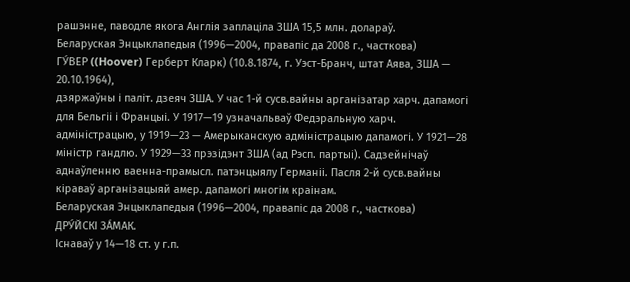рашэнне, паводле якога Англія заплаціла ЗША 15,5 млн. долараў.
Беларуская Энцыклапедыя (1996—2004, правапіс да 2008 г., часткова)
ГУ́ВЕР ((Hoover) Герберт Кларк) (10.8.1874, г. Уэст-Бранч, штат Аява, ЗША — 20.10.1964),
дзяржаўны і паліт. дзеяч ЗША. У час 1-й сусв.вайны арганізатар харч. дапамогі для Бельгіі і Францыі. У 1917—19 узначальваў Федэральную харч. адміністрацыю, у 1919—23 — Амерыканскую адміністрацыю дапамогі. У 1921—28 міністр гандлю. У 1929—33 прэзідэнт ЗША (ад Рэсп. партыі). Садзейнічаў аднаўленню ваенна-прамысл. патэнцыялу Германіі. Пасля 2-й сусв.вайны кіраваў арганізацыяй амер. дапамогі многім краінам.
Беларуская Энцыклапедыя (1996—2004, правапіс да 2008 г., часткова)
ДРУ́ЙСКІ ЗА́МАК.
Існаваў у 14—18 ст. у г.п.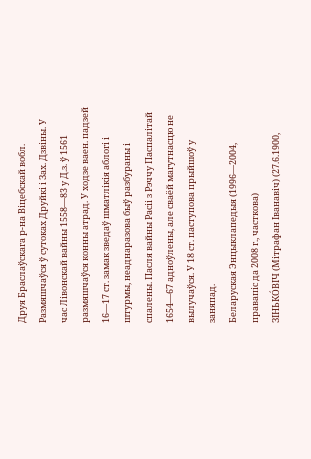Друя Браслаўскага р-на Віцебскай вобл. Размяшчаўся ў сутоках Друйкі і Зах. Дзвіны. У час Лівонскай вайны 1558—83 у Д.з. ў 1561 размяшчаўся конны атрад. У ходзе ваен. падзей 16—17 ст. замак зведаў шматлікія аблогі і штурмы, неаднаразова быў разбураны і спалены. Пасля вайны Расіі з Рэччу Паспалітай 1654—67 адноўлены, але сваёй магутнасцю не вылучаўся. У 18 ст. паступова прыйшоў у заняпад.
Беларуская Энцыклапедыя (1996—2004, правапіс да 2008 г., часткова)
ЗІНЬКО́ВІЧ (Мітрафан Іванавіч) (27.6.1900,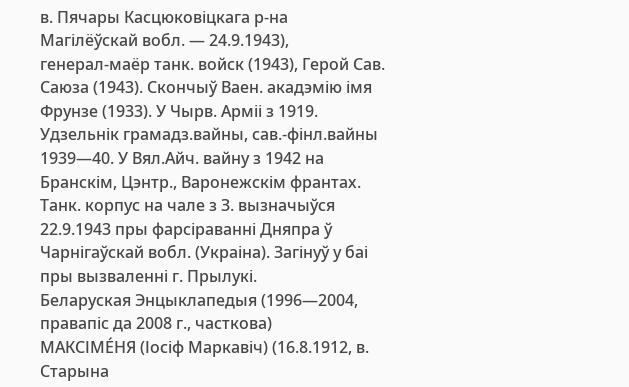в. Пячары Касцюковіцкага р-на Магілёўскай вобл. — 24.9.1943),
генерал-маёр танк. войск (1943), Герой Сав. Саюза (1943). Скончыў Ваен. акадэмію імя Фрунзе (1933). У Чырв. Арміі з 1919. Удзельнік грамадз.вайны, сав.-фінл.вайны 1939—40. У Вял.Айч. вайну з 1942 на Бранскім, Цэнтр., Варонежскім франтах. Танк. корпус на чале з З. вызначыўся 22.9.1943 пры фарсіраванні Дняпра ў Чарнігаўскай вобл. (Украіна). Загінуў у баі пры вызваленні г. Прылукі.
Беларуская Энцыклапедыя (1996—2004, правапіс да 2008 г., часткова)
МАКСІМЕ́НЯ (Іосіф Маркавіч) (16.8.1912, в. Старына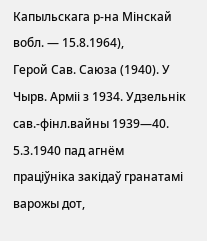Капыльскага р-на Мінскай вобл. — 15.8.1964),
Герой Сав. Саюза (1940). У Чырв. Арміі з 1934. Удзельнік сав.-фінл.вайны 1939—40. 5.3.1940 пад агнём праціўніка закідаў гранатамі варожы дот,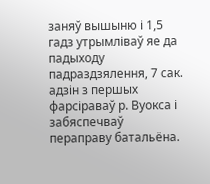заняў вышыню і 1,5 гадз утрымліваў яе да падыходу падраздзялення, 7 сак. адзін з першых фарсіраваў р. Вуокса і забяспечваў пераправу батальёна.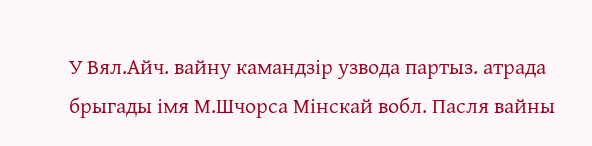У Вял.Айч. вайну камандзір узвода партыз. атрада брыгады імя М.Шчорса Мінскай вобл. Пасля вайны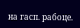на гасп. рабоце.